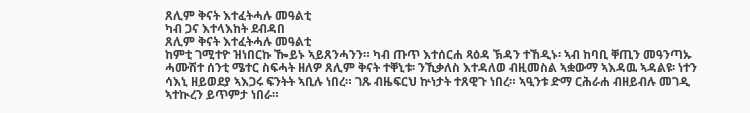ጸሊም ቅናት እተፈትሓሉ መዓልቲ
ካብ ጋና እተላእከት ደብዳበ
ጸሊም ቅናት እተፈትሓሉ መዓልቲ
ከምቲ ገሚተዮ ዝነበርኩ ዀይኑ ኣይጸንሓንን። ካብ ጡጥ እተሰርሐ ጻዕዳ ኽዳን ተኸዲኑ፡ ኣብ ከባቢ ቐጢን መዓንጣኡ ሓሙሽተ ሰንቲ ሜተር ስፍሓት ዘለዎ ጸሊም ቅናት ተቐኒቱ፡ ንኺቃለስ እተዳለወ ብዚመስል ኣቋውማ ኣእዳዉ ኣዳልዩ፡ ነተን ሳእኒ ዘይወደያ ኣእጋሩ ፍንትት ኣቢሉ ነበረ። ገጹ ብዜፍርህ ኵነታት ተጸዊጉ ነበረ። ኣዒንቱ ድማ ርሕራሐ ብዘይብሉ መገዲ ኣተኲረን ይጥምታ ነበራ።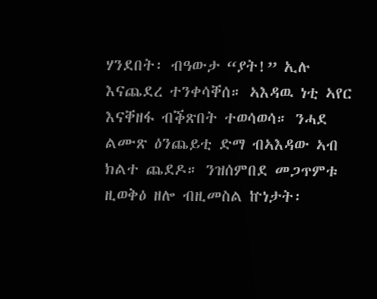ሃንደበት፡ ብዓውታ “ያት!” ኢሉ እናጨደረ ተንቀሳቐሰ። ኣእዳዉ ነቲ ኣየር እናቐዘፋ ብቕጽበት ተወሳወሳ። ንሓደ ልሙጽ ዕንጨይቲ ድማ ብኣእዳው ኣብ ክልተ ጨደዶ። ንዝሰምበደ መጋጥምቱ ዚወቅዕ ዘሎ ብዚመስል ኵነታት፡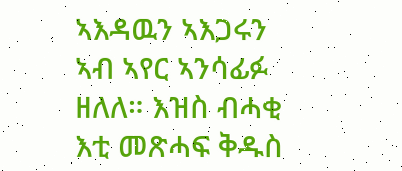ኣእዳዉን ኣእጋሩን ኣብ ኣየር ኣንሳፊፉ ዘለለ። እዝስ ብሓቂ እቲ መጽሓፍ ቅዱስ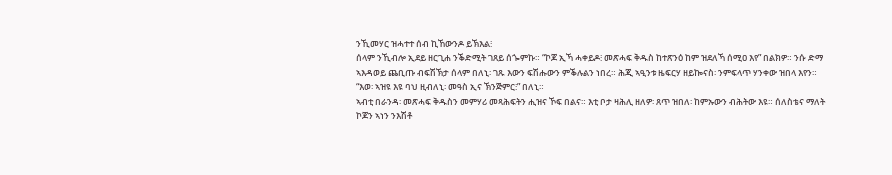ንኺመሃር ዝሓተተ ሰብ ኪኸውንዶ ይኽእል፧
ሰላም ንኺብሎ ኢደይ ዘርጊሐ ንቕድሚት ገጸይ ሰጐምኩ። “ኮጆ ኢኻ ሓቀይዶ፧ መጽሓፍ ቅዱስ ከተጽንዕ ከም ዝደለኻ ሰሚዐ እየ” በልክዎ። ንሱ ድማ ኣእዳወይ ጨቢጡ ብፍሽኽታ ሰላም በለኒ፡ ገጹ እውን ፍሽሑውን ምቕሉልን ነበረ። ሕጂ ኣዒንቱ ዜፍርሃ ዘይኰናስ፡ ንምፍላጥ ሃንቀው ዝበላ እየን። “እወ፡ ኣዝዩ እዩ ባህ ዚብለኒ፡ መዓስ ኢና ኽንጅምር፧” በለኒ።
ኣብቲ በራንዳ፡ መጽሓፍ ቅዱስን መምሃሪ መጻሕፍትን ሒዝና ኾፍ በልና። እቲ ቦታ ዛሕሊ ዘለዎ፡ ጸጥ ዝበለ፡ ከምኡውን ብሕትው እዩ። ሰለስቴና ማለት ኮጆን ኣነን ንእሽቶ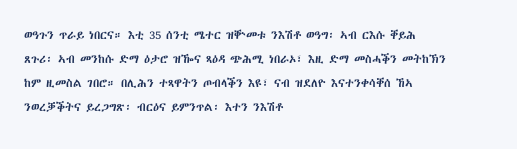ወዓጉን ጥራይ ነበርና። እቲ 35 ሰንቲ ሜተር ዝቝመቱ ንእሽቶ ወዓግ፡ ኣብ ርእሱ ቐይሕ ጸጉሪ፡ ኣብ መንከሱ ድማ ዕታሮ ዝዀና ጻዕዳ ጭሕሚ ነበራኦ፣ እዚ ድማ መስሓቕን መትከኽን ከም ዚመስል ገበሮ። በሊሕን ተጻዋትን ጦብላቕን እዩ፣ ናብ ዝደለዮ እናተንቀሳቐሰ ኸኣ ንወረቓቕትና ይረጋግጽ፡ ብርዕና ይምንጥል፡ እተን ንእሽቶ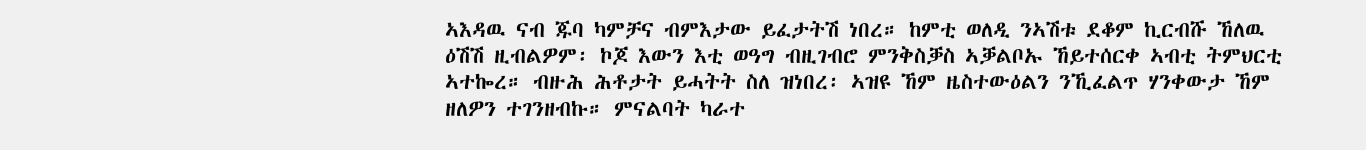ኣእዳዉ ናብ ጁባ ካምቻና ብምእታው ይፈታትሽ ነበረ። ከምቲ ወለዲ ንኣሽቱ ደቆም ኪርብሹ ኸለዉ ዕሽሽ ዚብልዎም፡ ኮጆ እውን እቲ ወዓግ ብዚገብሮ ምንቅስቓስ ኣቓልቦኡ ኸይተሰርቀ ኣብቲ ትምህርቲ ኣተኰረ። ብዙሕ ሕቶታት ይሓትት ስለ ዝነበረ፡ ኣዝዩ ኸም ዜስተውዕልን ንኺፈልጥ ሃንቀውታ ኸም ዘለዎን ተገንዘብኩ። ምናልባት ካራተ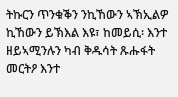ትኩርን ጥንቁቕን ንኪኸውን ኣኽኢልዎ ኪኸውን ይኽእል እዩ፣ ከመይሲ፡ እንተ ዘይኣሚንሉን ካብ ቅዱሳት ጹሑፋት መርትዖ እንተ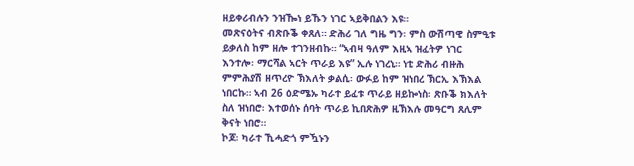ዘይቀሪብሉን ንዝዀነ ይኹን ነገር ኣይቅበልን እዩ።
መጽናዕትና ብጽቡቕ ቀጸለ። ድሕሪ ገለ ግዜ ግን፡ ምስ ውሽጣዊ ስምዒቱ ይቃለስ ከም ዘሎ ተገንዘብኩ። “ኣብዛ ዓለም እዚኣ ዝፈትዎ ነገር እንተሎ፡ ማርሻል ኣርት ጥራይ እዩ” ኢሉ ነገረኒ። ነቲ ድሕሪ ብዙሕ ምምሕያሽ ዘጥረዮ ኽእለት ቃልሲ፡ ውፉይ ከም ዝነበረ ኽርኢ እኽእል ነበርኩ። ኣብ 26 ዕድሜኡ ካራተ ይፈቱ ጥራይ ዘይኰነስ፡ ጽቡቕ ክእለት ስለ ዝነበሮ፡ እተወሰኑ ሰባት ጥራይ ኪበጽሕዎ ዚኽእሉ መዓርግ ጸሊም ቅናት ነበሮ።
ኮጆ፡ ካራተ ኺሓድጎ ምዃኑን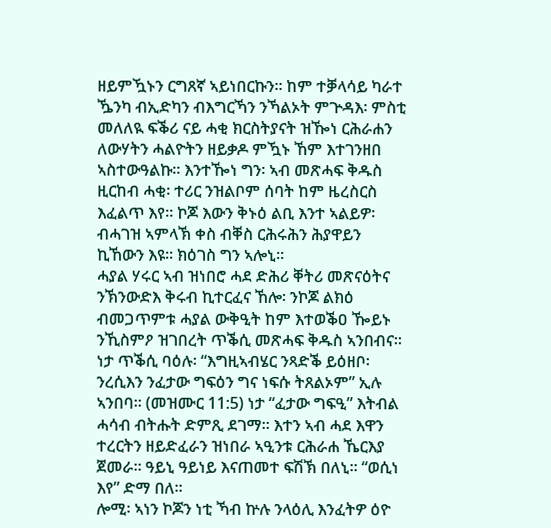ዘይምዃኑን ርግጸኛ ኣይነበርኩን። ከም ተቓላሳይ ካራተ ዄንካ ብኢድካን ብእግርኻን ንኻልኦት ምጕዳእ፡ ምስቲ መለለዪ ፍቕሪ ናይ ሓቂ ክርስትያናት ዝዀነ ርሕራሐን ለውሃትን ሓልዮትን ዘይቃዶ ምዃኑ ኸም እተገንዘበ ኣስተውዓልኩ። እንተዀነ ግን፡ ኣብ መጽሓፍ ቅዱስ ዚርከብ ሓቂ፡ ተሪር ንዝልቦም ሰባት ከም ዜረስርስ እፈልጥ እየ። ኮጆ እውን ቅኑዕ ልቢ እንተ ኣልይዎ፡ ብሓገዝ ኣምላኽ ቀስ ብቐስ ርሕሩሕን ሕያዋይን ኪኸውን እዩ። ክዕገስ ግን ኣሎኒ።
ሓያል ሃሩር ኣብ ዝነበሮ ሓደ ድሕሪ ቐትሪ መጽናዕትና ንኽንውድእ ቅሩብ ኪተርፈና ኸሎ፡ ንኮጆ ልክዕ ብመጋጥምቱ ሓያል ውቅዒት ከም እተወቕዐ ዀይኑ ንኺስምዖ ዝገበረት ጥቕሲ መጽሓፍ ቅዱስ ኣንበብና። ነታ ጥቕሲ ባዕሉ፡ “እግዚኣብሄር ንጻድቕ ይዕዘቦ፡ ንረሲእን ንፈታው ግፍዕን ግና ነፍሱ ትጸልኦም” ኢሉ ኣንበባ። (መዝሙር 11:5) ነታ “ፈታው ግፍዒ” እትብል ሓሳብ ብትሑት ድምጺ ደገማ። እተን ኣብ ሓደ እዋን ተረርትን ዘይድፈራን ዝነበራ ኣዒንቱ ርሕራሐ ኼርእያ ጀመራ። ዓይኒ ዓይነይ እናጠመተ ፍሽኽ በለኒ። “ወሲነ እየ” ድማ በለ።
ሎሚ፡ ኣነን ኮጆን ነቲ ኻብ ኵሉ ንላዕሊ እንፈትዎ ዕዮ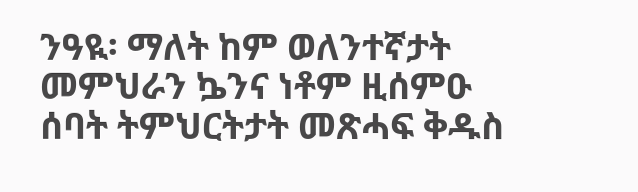ንዓዪ፡ ማለት ከም ወለንተኛታት መምህራን ኴንና ነቶም ዚሰምዑ ሰባት ትምህርትታት መጽሓፍ ቅዱስ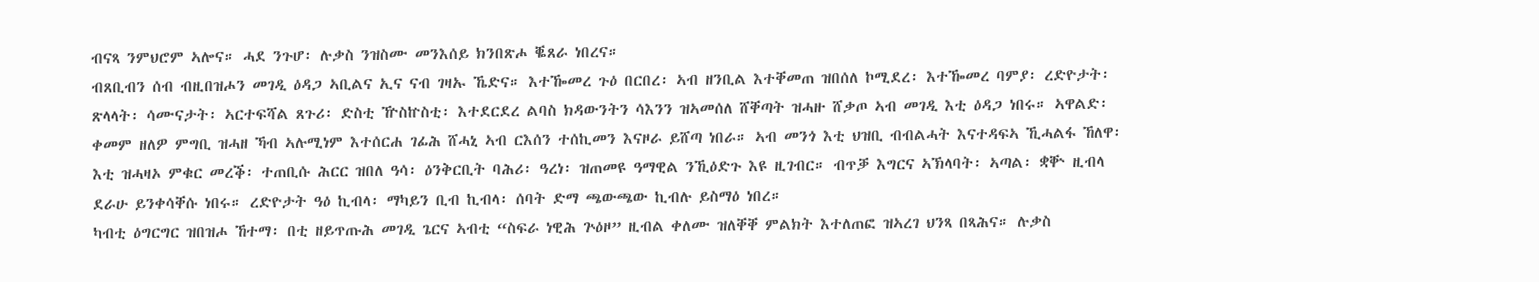ብናጻ ንምህሮም ኣሎና። ሓደ ንጉሆ፡ ሉቃስ ንዝስሙ መንእሰይ ክንበጽሖ ቘጸራ ነበረና።
ብጸቢብን ሰብ ብዚበዝሖን መገዲ ዕዳጋ ኣቢልና ኢና ናብ ገዛኡ ኼድና። እተዀመረ ጉዕ በርበረ፡ ኣብ ዘንቢል እተቐመጠ ዝበሰለ ኮሚደረ፡ እተዀመረ ባምያ፡ ረድዮታት፡ ጽላላት፡ ሳሙናታት፡ ኣርተፍሻል ጸጉሪ፡ ድስቲ ዅስኵስቲ፡ እተደርደረ ልባስ ክዳውንትን ሳእንን ዝኣመሰለ ሸቐጣት ዝሓዙ ሸቃጦ ኣብ መገዲ እቲ ዕዳጋ ነበሩ። ኣዋልድ፡ ቀመም ዘለዎ ምግቢ ዝሓዘ ኻብ ኣሉሚነም እተሰርሐ ገፊሕ ሸሓኒ ኣብ ርእሰን ተሰኪመን እናዞራ ይሸጣ ነበራ። ኣብ መንጎ እቲ ህዝቢ ብብልሓት እናተዳፍኣ ኺሓልፋ ኸለዋ፡ እቲ ዝሓዛኦ ምቁር መረቕ፡ ተጠቢሱ ሕርር ዝበለ ዓሳ፡ ዕንቅርቢት ባሕሪ፡ ዓረነ፡ ዝጠመዩ ዓማዊል ንኺዕድጉ እዩ ዚገብር። ብጥቓ እግርና ኣኽላባት፡ ኣጣል፡ ቋቝ ዚብላ ደራሁ ይንቀሳቐሱ ነበሩ። ረድዮታት ዓዕ ኪብላ፡ ማካይን ቢብ ኪብላ፡ ሰባት ድማ ጫውጫው ኪብሉ ይስማዕ ነበረ።
ካብቲ ዕግርግር ዝበዝሖ ኸተማ፡ በቲ ዘይጥጡሕ መገዲ ጌርና ኣብቲ “ስፍራ ነዊሕ ጕዕዞ” ዚብል ቀለሙ ዝለቐቐ ምልክት እተለጠፎ ዝኣረገ ህንጻ በጻሕና። ሉቃስ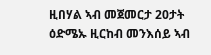ዚበሃል ኣብ መጀመርታ 20ታት ዕድሜኡ ዚርከብ መንእሰይ ኣብ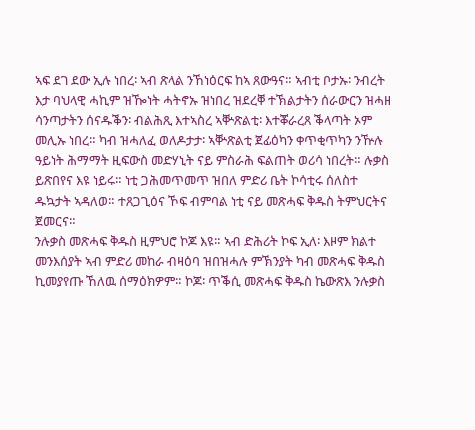ኣፍ ደገ ደው ኢሉ ነበረ፡ ኣብ ጽላል ንኸነዕርፍ ከኣ ጸውዓና። ኣብቲ ቦታኡ፡ ንብረት እታ ባህላዊ ሓኪም ዝዀነት ሓትኖኡ ዝነበረ ዝደረቐ ተኽልታትን ሰራውርን ዝሓዘ ሳንጣታትን ሰናዱቕን፡ ብልሕጺ እተኣስረ ኣቝጽልቲ፡ እተቖራረጸ ቕላጣት ኦም መሊኡ ነበረ። ካብ ዝሓለፈ ወለዶታታ፡ ኣቝጽልቲ ጀፊዕካን ቀጥቂጥካን ንዅሉ ዓይነት ሕማማት ዚፍውስ መድሃኒት ናይ ምስራሕ ፍልጠት ወሪሳ ነበረት። ሉቃስ ይጽበየና እዩ ነይሩ። ነቲ ጋሕመጥመጥ ዝበለ ምድሪ ቤት ኮሳቲሩ ሰለስተ ዱኳታት ኣዳለወ። ተጸጋጊዕና ኾፍ ብምባል ነቲ ናይ መጽሓፍ ቅዱስ ትምህርትና ጀመርና።
ንሉቃስ መጽሓፍ ቅዱስ ዚምህሮ ኮጆ እዩ። ኣብ ድሕሪት ኮፍ ኢለ፡ እዞም ክልተ መንእሰያት ኣብ ምድሪ መከራ ብዛዕባ ዝበዝሓሉ ምኽንያት ካብ መጽሓፍ ቅዱስ ኪመያየጡ ኸለዉ ሰማዕክዎም። ኮጆ፡ ጥቕሲ መጽሓፍ ቅዱስ ኬውጽእ ንሉቃስ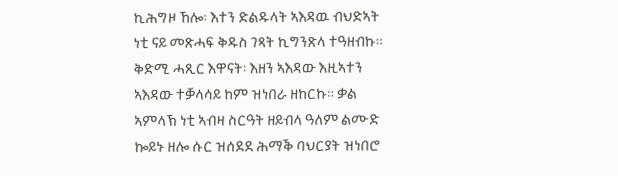ኪሕግዞ ኸሎ፡ እተን ድልዱላት ኣእዳዉ ብህድኣት ነቲ ናይ መጽሓፍ ቅዱስ ገጻት ኪግንጽላ ተዓዘብኩ። ቅድሚ ሓጺር እዋናት፡ እዘን ኣእዳው እዚኣተን ኣእዳው ተቓላሳይ ከም ዝነበራ ዘከርኩ። ቃል ኣምላኽ ነቲ ኣብዛ ስርዓት ዘይብላ ዓለም ልሙድ ኰይኑ ዘሎ ሱር ዝሰደደ ሕማቕ ባህርያት ዝነበሮ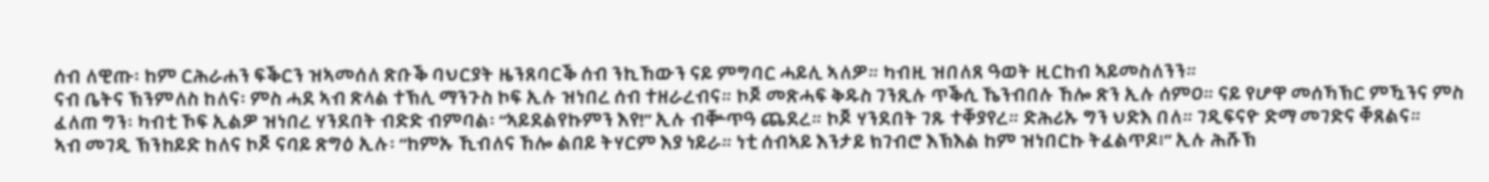ሰብ ለዊጡ፡ ከም ርሕራሐን ፍቕርን ዝኣመሰለ ጽቡቕ ባህርያት ዜንጸባርቕ ሰብ ንኪኸውን ናይ ምግባር ሓይሊ ኣለዎ። ካብዚ ዝበለጸ ዓወት ዚርከብ ኣይመስለንን።
ናብ ቤትና ኽንምለስ ከለና፡ ምስ ሓደ ኣብ ጽላል ተኽሊ ማንጉስ ኮፍ ኢሉ ዝነበረ ሰብ ተዘራረብና። ኮጆ መጽሓፍ ቅዱስ ገንጺሉ ጥቕሲ ኼንብበሉ ኸሎ ጽን ኢሉ ሰምዐ። ናይ የሆዋ መሰኻኽር ምዃንና ምስ ፈለጠ ግን፡ ካብቲ ኾፍ ኢልዎ ዝነበረ ሃንደበት ብድድ ብምባል፡ “ኣይደልየኩምን እየ!” ኢሉ ብቝጥዓ ጨደረ። ኮጆ ሃንደበት ገጹ ተቐያየረ። ድሕሪኡ ግን ህድእ በለ። ገዲፍናዮ ድማ መገድና ቐጸልና።
ኣብ መገዲ ኽንከይድ ከለና ኮጆ ናባይ ጽግዕ ኢሉ፡ “ከምኡ ኺብለና ኸሎ ልበይ ትሃርም እያ ነይራ። ነቲ ሰብኣይ እንታይ ክገብሮ እኽእል ከም ዝነበርኩ ትፈልጥዶ፧” ኢሉ ሕሹኽ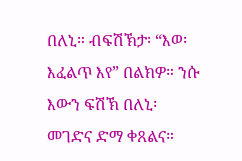በለኒ። ብፍሽኽታ፡ “እወ፡ እፈልጥ እየ” በልክዎ። ንሱ እውን ፍሽኽ በለኒ፡ መገድና ድማ ቀጸልና።